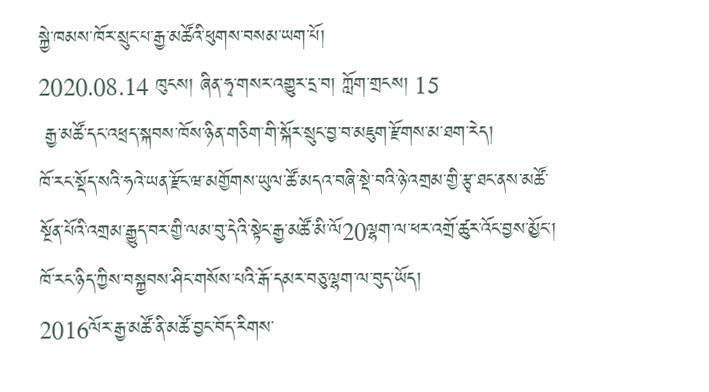སྐྱེ་ཁམས་ཁོར་སྲུང་པ་རྒྱ་མཚོའི་ཕུགས་བསམ་ཡག་པོ།
2020.08.14 ཁུངས། ཞིན་ཧྭ་གསར་འགྱུར་དྲ་བ། ཀློག་གྲངས། 15
 རྒྱ་མཚོ་དང་འཕྲད་སྐབས་ཁོས་ཉིན་གཅིག་གི་སྐོར་སྲུང་བྱ་བ་མཇུག་རྫོགས་མ་ཐག་རེད།
ཁོ་རང་སྡོད་སའི་ཧའེ་ཡན་རྫོང་ཝ་མགྱོགས་ཡུལ་ཚོ་མདའ་བཞི་སྡེ་བའི་ཉེ་འགྲམ་གྱི་རྩྭ་ཐང་ནས་མཚོ་སྔོན་པོའི་འགྲམ་རྒྱུད་བར་གྱི་ལམ་བུ་དེའི་སྟེང་རྒྱ་མཚོ་མི་ལོ20ལྷག་ལ་ཕར་འགྲོ་ཚུར་འོང་བྱས་མྱོང་། ཁོ་རང་ཉིད་ཀྱིས་བསྐྱབས་ཤིང་གསོས་པའི་རྒོ་དམར་བཅུ་ལྷག་ལ་བུད་ཡོད།
2016ལོར་རྒྱ་མཚོ་ནི་མཚོ་བྱང་བོད་རིགས་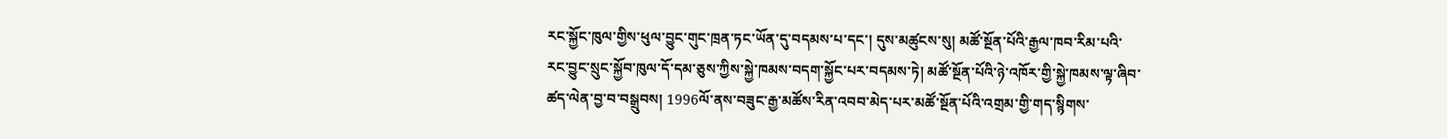རང་སྐྱོང་ཁུལ་གྱིས་ཕུལ་བྱུང་གུང་ཁྲན་ཏང་ཡོན་དུ་བདམས་པ་དང་། དུས་མཚུངས་སུ། མཚོ་སྔོན་པོའི་རྒྱལ་ཁབ་རིམ་པའི་རང་བྱུང་སྲུང་སྐྱོབ་ཁུལ་དོ་དམ་ཅུས་ཀྱིས་སྐྱེ་ཁམས་བདག་སྐྱོང་པར་བདམས་ཏེ། མཚོ་སྔོན་པོའི་ཉེ་འཁོར་གྱི་སྐྱེ་ཁམས་ལྟ་ཞིབ་ཚད་ལེན་བྱ་བ་བསྒྲུབས། 1996ལོ་ནས་བཟུང་རྒྱ་མཚོས་རིན་འབབ་མེད་པར་མཚོ་སྔོན་པོའི་འགྲམ་གྱི་གད་སྙིགས་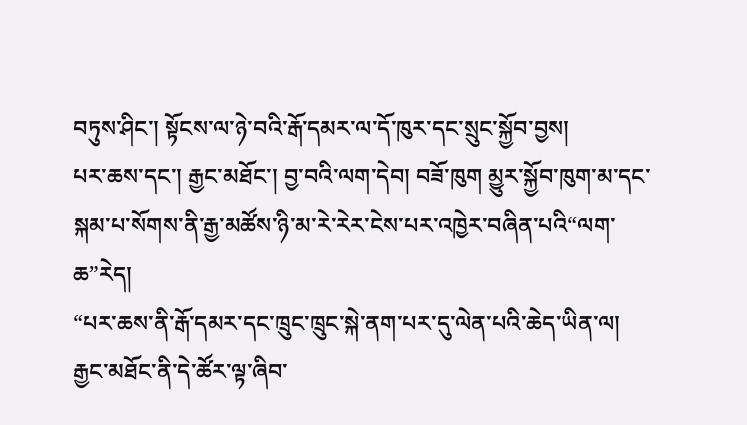བཏུས་ཤིང་། སྟོངས་ལ་ཉེ་བའི་རྒོ་དམར་ལ་དོ་ཁུར་དང་སྲུང་སྐྱོབ་བྱས།
པར་ཆས་དང་། རྒྱང་མཐོང་། བྱ་བའི་ལག་དེབ། བཟོ་ཁུག མྱུར་སྐྱོབ་ཁུག་མ་དང་སྐམ་པ་སོགས་ནི་རྒྱ་མཚོས་ཉི་མ་རེ་རེར་ངེས་པར་འཁྱེར་བཞིན་པའི“ལག་ཆ”རེད།
“པར་ཆས་ནི་རྒོ་དམར་དང་ཁྲུང་ཁྲུང་སྐེ་ནག་པར་དུ་ལེན་པའི་ཆེད་ཡིན་ལ། རྒྱང་མཐོང་ནི་དེ་ཚོར་ལྟ་ཞིབ་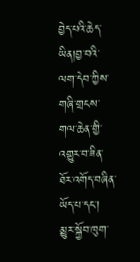བྱེད་པའི་ཆེད་ཡིན།བྱ་བའི་ལག་དེབ་ཀྱིས་གཞི་གྲངས་གལ་ཆེན་གྱི་འགྱུར་བ་ཟིན་ཐོར་འགོད་བཞིན་ཡོད་པ་དང་། མྱུར་སྐྱོབ་ཁུག་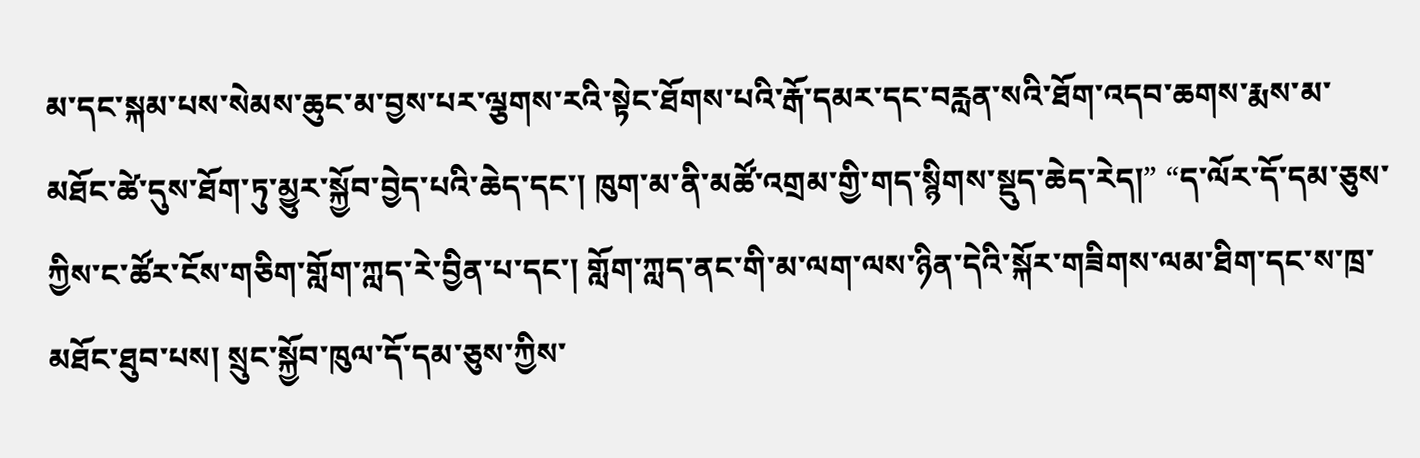མ་དང་སྐམ་པས་སེམས་ཆུང་མ་བྱས་པར་ལྕགས་རའི་སྟེང་ཐོགས་པའི་རྒོ་དམར་དང་བརླན་སའི་ཐོག་འདབ་ཆགས་རྨས་མ་མཐོང་ཚེ་དུས་ཐོག་ཏུ་མྱུར་སྐྱོབ་བྱེད་པའི་ཆེད་དང་། ཁུག་མ་ནི་མཚོ་འགྲམ་གྱི་གད་སྙིགས་སྡུད་ཆེད་རེད།” “ད་ལོར་དོ་དམ་ཅུས་ཀྱིས་ང་ཚོར་ངོས་གཅིག་གློག་ཀླད་རེ་བྱིན་པ་དང་། གློག་ཀླད་ནང་གི་མ་ལག་ལས་ཉིན་དེའི་སྐོར་གཟིགས་ལམ་ཐིག་དང་ས་ཁྲ་མཐོང་ཐུབ་པས། སྲུང་སྐྱོབ་ཁུལ་དོ་དམ་ཅུས་ཀྱིས་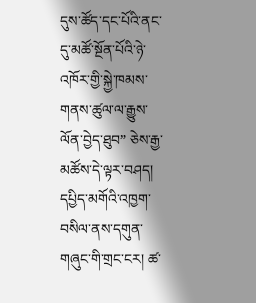དུས་ཚོད་དང་པོའི་ནང་དུ་མཚོ་སྔོན་པོའི་ཉེ་འཁོར་གྱི་སྐྱེ་ཁམས་གནས་ཚུལ་ལ་རྒྱུས་ལོན་བྱེད་ཐུབ” ཅེས་རྒྱ་མཚོས་དེ་ལྟར་བཤད།
དཔྱིད་མགོའི་འཁྱག་བསིལ་ནས་དགུན་གཞུང་གི་གྲང་ངར། ཚ་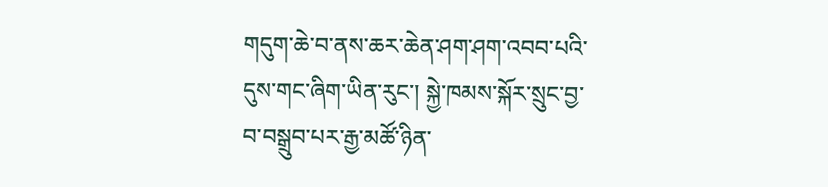གདུག་ཆེ་བ་ནས་ཆར་ཆེན་ཤག་ཤག་འབབ་པའི་དུས་གང་ཞིག་ཡིན་རུང་། སྐྱེ་ཁམས་སྐོར་སྲུང་བྱ་བ་བསྒྲུབ་པར་རྒྱ་མཚོ་ཉིན་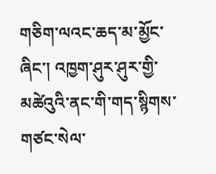གཅིག་ལའང་ཆད་མ་མྱོང་ཞིང་། འཁྱག་ཤུར་ཤུར་གྱི་མཚེའུའི་ནང་གི་གད་སྙིགས་གཙང་སེལ་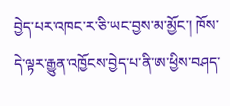བྱེད་པར་འཁང་ར་ཅི་ཡང་བྱས་མ་མྱོང་། ཁོས་དེ་ལྟར་རྒྱུན་འཁྱོངས་བྱེད་པ་ནི་ཨ་ཕྱིས་བཤད་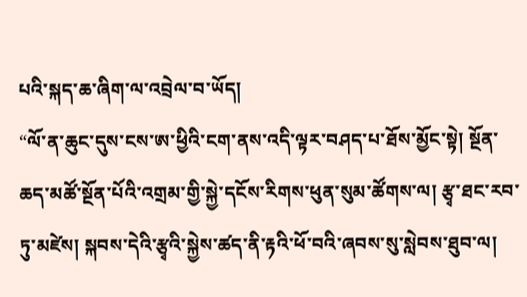པའི་སྐད་ཆ་ཞིག་ལ་འབྲེལ་བ་ཡོད།
“ལོ་ན་ཆུང་དུས་ངས་ཨ་ཕྱིའི་ངག་ནས་འདི་ལྟར་བཤད་པ་ཐོས་མྱོང་སྟེ། སྔོན་ཆད་མཚོ་སྔོན་པོའི་འགྲམ་གྱི་སྐྱེ་དངོས་རིགས་ཕུན་སུམ་ཚོགས་ལ། རྩྭ་ཐང་རབ་ཏུ་མཛེས། སྐབས་དེའི་རྩྭའི་སྐྱེས་ཚད་ནི་རྟའི་ཕོ་བའི་ཞབས་སུ་སླེབས་ཐུབ་ལ།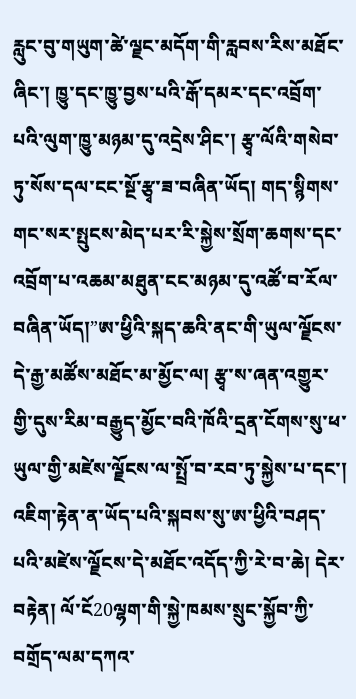རླུང་བུ་གཡུག་ཚེ་ལྗང་མདོག་གི་རླབས་རིས་མཐོང་ཞིང་། ཁྱུ་དང་ཁྱུ་བྱས་པའི་རྒོ་དམར་དང་འབྲོག་པའི་ལུག་ཁྱུ་མཉམ་དུ་འདྲེས་ཤིང་། རྩྭ་ལོའི་གསེབ་ཏུ་སོས་དལ་ངང་སྔོ་རྩྭ་ཟ་བཞིན་ཡོད། གད་སྙིགས་གང་སར་སྤུངས་མེད་པར་རི་སྐྱེས་སྲོག་ཆགས་དང་འབྲོག་པ་འཆམ་མཐུན་ངང་མཉམ་དུ་འཚོ་བ་རོལ་བཞིན་ཡོད།”ཨ་ཕྱིའི་སྐད་ཆའི་ནང་གི་ཡུལ་ལྗོངས་དེ་རྒྱ་མཚོས་མཐོང་མ་མྱོང་ལ། རྩྭ་ས་ཞན་འགྱུར་གྱི་དུས་རིམ་བརྒྱུད་མྱོང་བའི་ཁོའི་དྲན་ངོགས་སུ་ཕ་ཡུལ་གྱི་མཛེས་ལྗོངས་ལ་སྤྲོ་བ་རབ་ཏུ་སྐྱེས་པ་དང་། འཇིག་རྟེན་ན་ཡོད་པའི་སྐབས་སུ་ཨ་ཕྱིའི་བཤད་པའི་མཛེས་ལྗོངས་དེ་མཐོང་འདོད་ཀྱི་རེ་བ་ཆེ། དེར་བརྟེན། ལོ་ངོ20ལྷག་གི་སྐྱེ་ཁམས་སྲུང་སྐྱོབ་ཀྱི་བགྲོད་ལམ་དཀའ་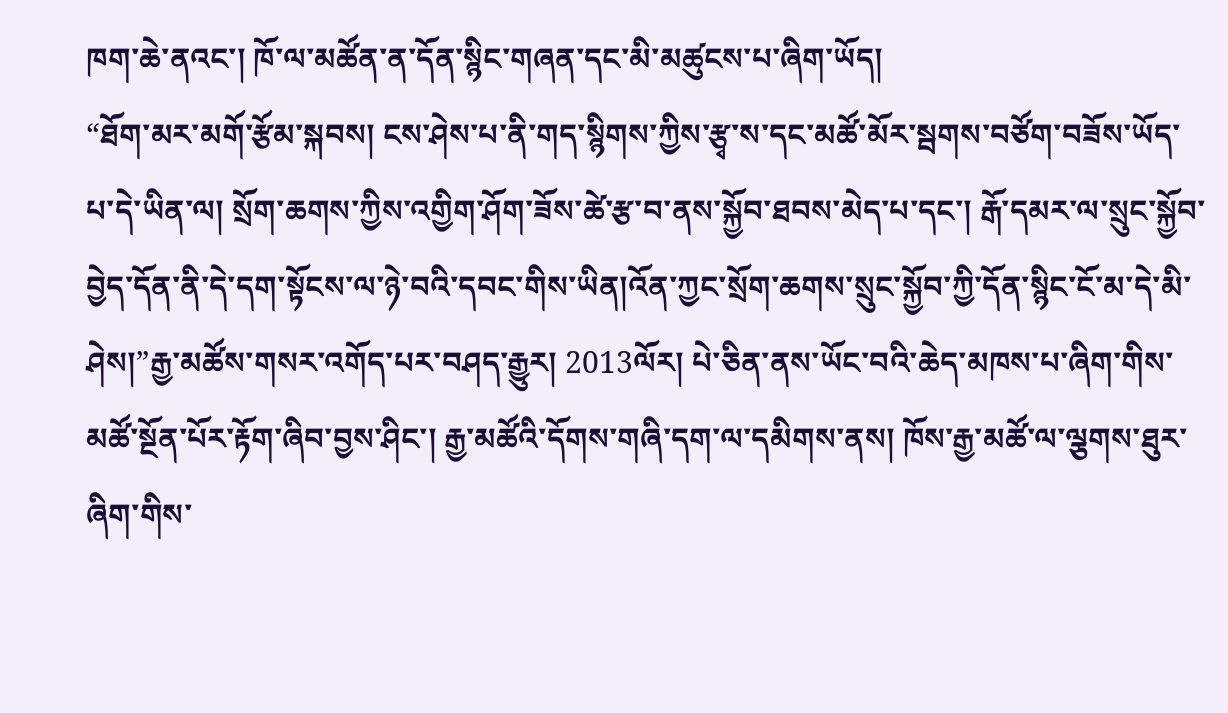ཁག་ཆེ་ནའང་། ཁོ་ལ་མཚོན་ན་དོན་སྙིང་གཞན་དང་མི་མཚུངས་པ་ཞིག་ཡོད།
“ཐོག་མར་མགོ་རྩོམ་སྐབས། ངས་ཤེས་པ་ནི་གད་སྙིགས་ཀྱིས་རྩྭ་ས་དང་མཚོ་མོར་སྦགས་བཙོག་བཟོས་ཡོད་པ་དེ་ཡིན་ལ། སྲོག་ཆགས་ཀྱིས་འགྱིག་ཤོག་ཟོས་ཚེ་རྩ་བ་ནས་སྐྱོབ་ཐབས་མེད་པ་དང་། རྒོ་དམར་ལ་སྲུང་སྐྱོབ་བྱེད་དོན་ནི་དེ་དག་སྟོངས་ལ་ཉེ་བའི་དབང་གིས་ཡིན།འོན་ཀྱང་སྲོག་ཆགས་སྲུང་སྐྱོབ་ཀྱི་དོན་སྙིང་ངོ་མ་དེ་མི་ཤེས།”རྒྱ་མཚོས་གསར་འགོད་པར་བཤད་རྒྱུར། 2013ལོར། པེ་ཅིན་ནས་ཡོང་བའི་ཆེད་མཁས་པ་ཞིག་གིས་མཚོ་སྔོན་པོར་རྟོག་ཞིབ་བྱས་ཤིང་། རྒྱ་མཚོའི་དོགས་གཞི་དག་ལ་དམིགས་ནས། ཁོས་རྒྱ་མཚོ་ལ་ལྕགས་ཐུར་ཞིག་གིས་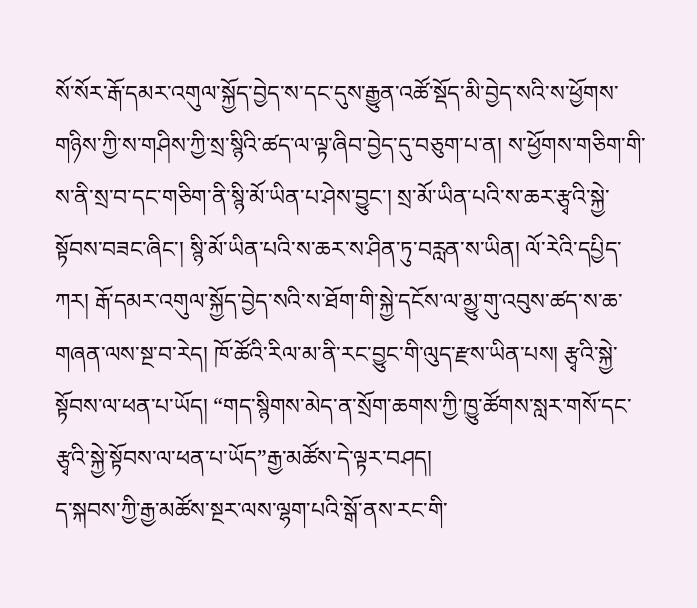སོ་སོར་རྒོ་དམར་འགུལ་སྐྱོད་བྱེད་ས་དང་དུས་རྒྱུན་འཚོ་སྡོད་མི་བྱེད་སའི་ས་ཕྱོགས་གཉིས་ཀྱི་ས་གཤིས་ཀྱི་སྲ་སྙིའི་ཚད་ལ་ལྟ་ཞིབ་བྱེད་དུ་བཅུག་པ་ན། ས་ཕྱོགས་གཅིག་གི་ས་ནི་སྲ་བ་དང་གཅིག་ནི་སྙི་མོ་ཡིན་པ་ཤེས་བྱུང་། སྲ་མོ་ཡིན་པའི་ས་ཆར་རྩྭའི་སྐྱེ་སྟོབས་བཟང་ཞིང་། སྙི་མོ་ཡིན་པའི་ས་ཆར་ས་ཤིན་ཏུ་བརླན་ས་ཡིན། ལོ་རེའི་དཔྱིད་ཀར། རྒོ་དམར་འགུལ་སྐྱོད་བྱེད་སའི་ས་ཐོག་གི་སྐྱེ་དངོས་ལ་མྱུ་གུ་འབུས་ཚད་ས་ཆ་གཞན་ལས་སྔ་བ་རེད། ཁོ་ཚོའི་རིལ་མ་ནི་རང་བྱུང་གི་ལུད་རྫས་ཡིན་པས། རྩྭའི་སྐྱེ་སྟོབས་ལ་ཕན་པ་ཡོད། “གད་སྙིགས་མེད་ན་སྲོག་ཆགས་ཀྱི་ཁྱུ་ཚོགས་སླར་གསོ་དང་རྩྭའི་སྐྱེ་སྟོབས་ལ་ཕན་པ་ཡོད”རྒྱ་མཚོས་དེ་ལྟར་བཤད།
ད་སྐབས་ཀྱི་རྒྱ་མཚོས་སྔར་ལས་ལྷག་པའི་སྒོ་ནས་རང་གི་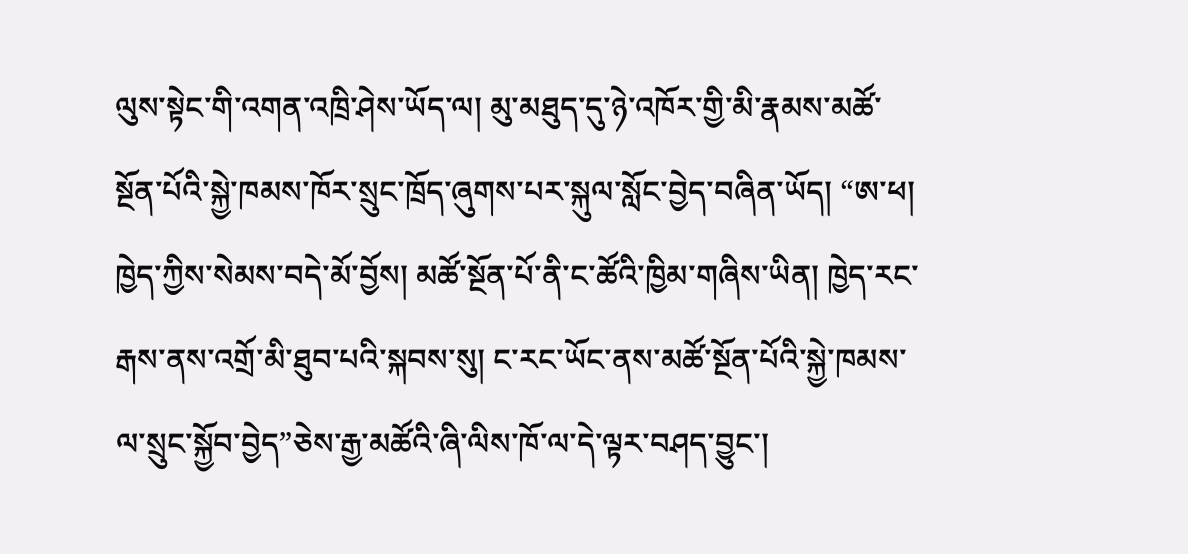ལུས་སྟེང་གི་འགན་འཁྲི་ཤེས་ཡོད་ལ། མུ་མཐུད་དུ་ཉེ་འཁོར་གྱི་མི་རྣམས་མཚོ་སྔོན་པོའི་སྐྱེ་ཁམས་ཁོར་སྲུང་ཁྲོད་ཞུགས་པར་སྐུལ་སློང་བྱེད་བཞིན་ཡོད། “ཨ་ཕ། ཁྱེད་ཀྱིས་སེམས་བདེ་མོ་བྱོས། མཚོ་སྔོན་པོ་ནི་ང་ཚོའི་ཁྱིམ་གཞིས་ཡིན། ཁྱེད་རང་རྒས་ནས་འགྲོ་མི་ཐུབ་པའི་སྐབས་སུ། ང་རང་ཡོང་ནས་མཚོ་སྔོན་པོའི་སྐྱེ་ཁམས་ལ་སྲུང་སྐྱོབ་བྱེད”ཅེས་རྒྱ་མཚོའི་ཞི་ལིས་ཁོ་ལ་དེ་ལྟར་བཤད་བྱུང་།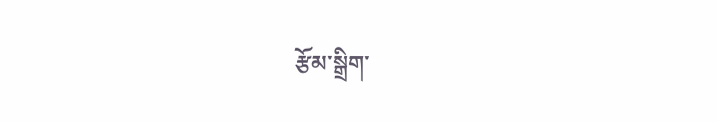རྩོམ་སྒྲིག་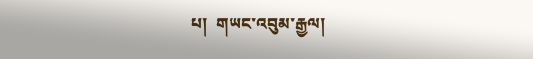པ།  གཡང་འབུམ་རྒྱལ།